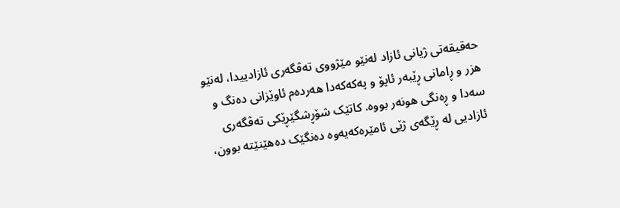حەقیقەتی ژیانی ئازاد لەنێو مێژووی تەڤگەری ئازادییدا، لەنێو هزر و ڕامانی ڕێبەر ئاپۆ و پەکەکەدا هەردەم ئاوێزانی دەنگ و سەدا و ڕەنگی هونەر بووە. کاتێک شۆڕشگێڕێکی تەڤگەری ئازادیی لە ڕێگەی ژێی ئامێرەکەیەوە دەنگێک دەهێنێتە بوون،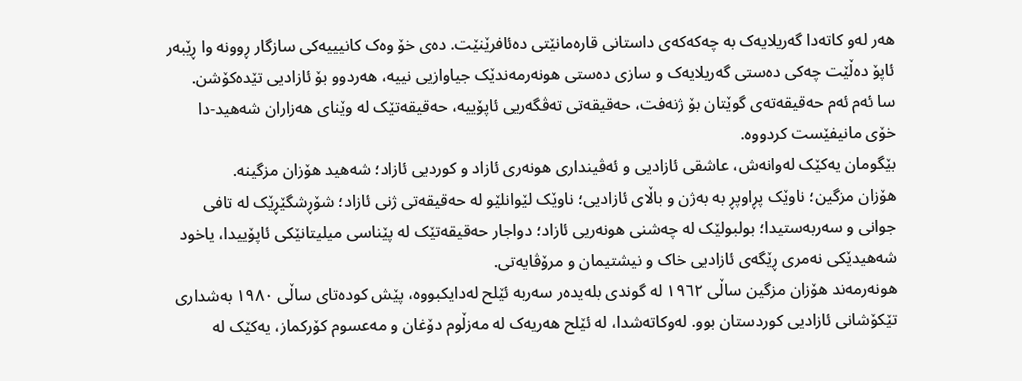هەر لەو کاتەدا گەریلایەک بە چەکەکەی داستانی قارەمانێتی دەئافرێنێت. دەی خۆ وەک کانیییەکی سازگار ڕوونە وا ڕێبەر ئاپۆ دەڵێت چەکی دەستی گەریلایەک و سازی دەستی هونەرمەندێک جیاوازیی نییە، هەردوو بۆ ئازادیی تێدەکۆشن.
سا ئەم ئەم حەقیقەتەی گوێتان بۆ ژنەفت، حەقیقەتی تەڤگەریی ئاپۆییە، حەقیقەتێک لە وێنای هەزاران شەهید-دا خۆی مانیفێست کردووە.
بێگومان یەکێک لەوانەش، عاشقی ئازادیی و ئەڤینداری هونەری ئازاد و کوردیی ئازاد؛ شەهید هۆزان مزگینە.
هۆزان مزگین؛ ناوێک پڕاوپڕ بە بەژن و باڵای ئازادیی؛ ناوێک لێوانلێو لە حەقیقەتی ژنی ئازاد؛ شۆڕشگێڕێک لە تافی جوانی و سەربەستیدا؛ بولبولێک لە چەشنی هونەریی ئازاد؛ دواجار حەقیقەتێک لە پێناسی میلیتانێکی ئاپۆییدا، یاخود شەهیدێکی نەمری ڕێگەی ئازادیی خاک و نیشتیمان و مرۆڤایەتی.
هونەرمەند هۆزان مزگین ساڵی ١٩٦٢ لە گوندی بلەیدەر سەربە ئێلح لەدایکبووە، پێش کودەتای ساڵی ١٩٨٠ بەشداری تێکۆشانی ئازادیی کوردستان بوو. لەوکاتەشدا، لە ئێلح هەریەک لە مەزڵوم دۆغان و مەعسوم کۆرکماز، یەکێک لە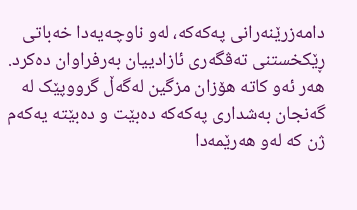دامەزرێنەرانی پەکەکە، لەو ناوچەیەدا خەباتی ڕێکخستنی تەڤگەری ئازادییان بەرفراوان دەکرد. هەر ئەو کاتە هۆزان مزگین لەگەڵ گرووپێک لە گەنجان بەشداری پەکەکە دەبێت و دەبێتە یەکەم ژن کە لەو هەرێمەدا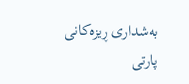بەشداری ڕیزەکانی پارتی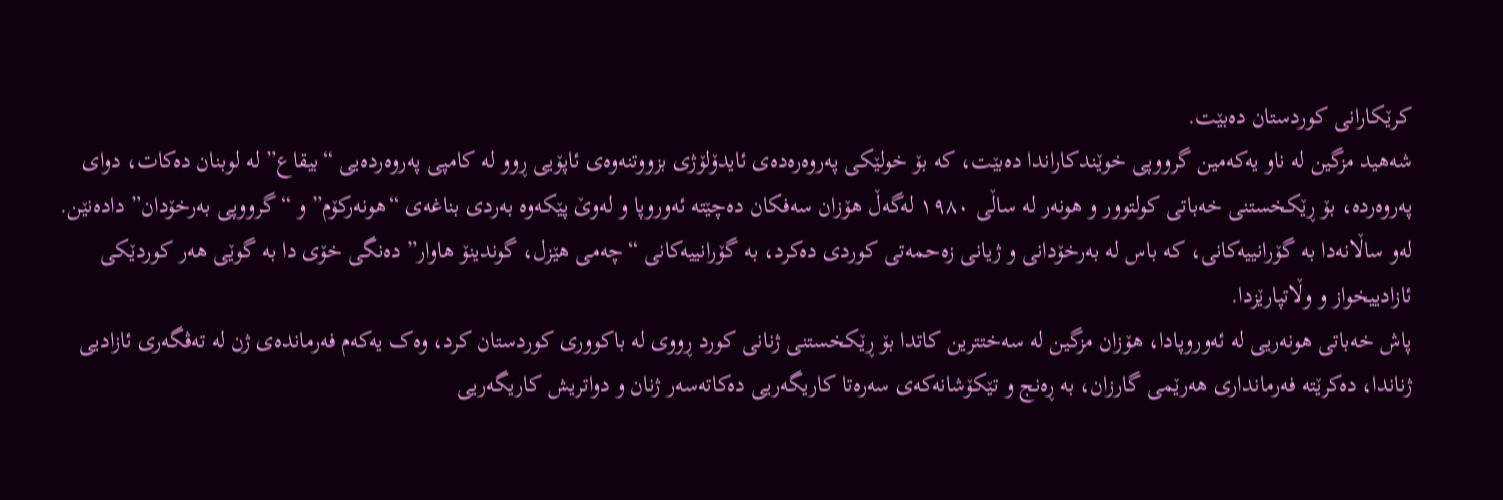کرێکارانی کوردستان دەبێت.
شەهید مزگین لە ناو یەکەمین گرووپی خوێندکاراندا دەبێت، کە بۆ خولێکی پەروەرەدەی ئایدۆلۆژی بزووتنەوەی ئاپۆیی ڕوو لە کامپی پەروەردەیی “بیقاع” لە لوبنان دەکات، دوای پەروەردە، بۆ ڕێکخستنی خەباتی کولتوور و هونەر لە ساڵی ١٩٨٠ لەگەڵ هۆزان سەفکان دەچێتە ئەوروپا و لەوێ پێکەوە بەردی بناغەی “هونەرکۆم” و “گرووپی بەرخۆدان” دادەنێن.
لەو ساڵانەدا بە گۆرانییەکانی، کە باس لە بەرخۆدانی و ژیانی زەحمەتی کوردی دەکرد، بە گۆرانییەکانی “چەمی هێزل، گوندینۆ هاوار” دەنگی خۆی دا بە گوێی هەر کوردێکی ئازادییخواز و وڵاتپارێزدا.
پاش خەباتی هونەریی لە ئەوروپادا، هۆزان مزگین لە سەختترین کاتدا بۆ ڕێکخستنی ژنانی کورد ڕووی لە باکووری کوردستان کرد، وەک یەکەم فەرماندەی ژن لە تەڤگەری ئازادیی ژناندا، دەکرێتە فەرمانداری هەرێمی گارزان، بە ڕەنج و تێکۆشانەکەی سەرەتا کاریگەریی دەکاتەسەر ژنان و دواتریش کاریگەریی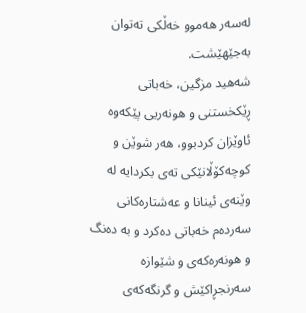لەسەر هەموو خەڵکی تەتوان بەجێهێشت.
شەهید مزگین، خەباتی ڕێکخستنی و هونەریی پێکەوە ئاوێزان کردبوو، هەر شوێن و کوچەکۆڵانێکی تەی بکردایە لە وێنەی ئینانا و عەشتارەکانی سەردەم خەباتی دەکرد و بە دەنگ و هونەرەکەی و شێوازە سەرنجڕاکێش و گرنگەکەی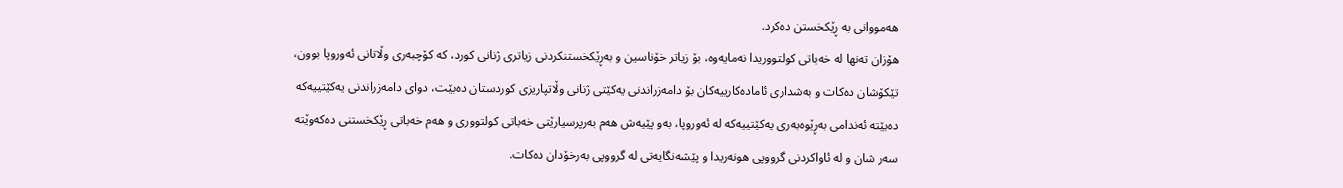هەمووانی بە ڕێکخستن دەکرد.
هۆزان تەنها لە خەباتی کولتووریدا نەمایەوە، بۆ زیاتر خۆناسین و بەڕێکخستنکردنی زیاتری ژنانی کورد، کە کۆچبەری وڵاتانی ئەوروپا بوون، تێکۆشان دەکات و بەشداری ئامادەکارییەکان بۆ دامەزراندنی یەکێتی ژنانی وڵاتپاریزی کوردستان دەبێت، دوای دامەزراندنی یەكێتییەکە دەبێتە ئەندامی بەڕێوەبەری یەکێتییەکە لە ئەوروپا، بەو پێیەش هەم بەرپرسیارێتی خەباتی کولتووری و هەم خەباتی ڕێکخستنی دەکەوێتە سەر شان و لە ئاواکردنی گرووپی هونەریدا و پێشەنگایەتی لە گرووپی بەرخۆدان دەکات.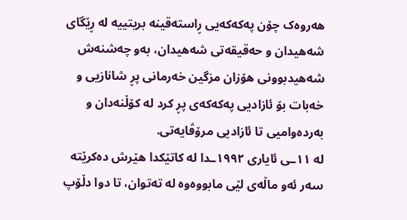هەروەک چۆن پەکەکەیی ڕاستەقینە بریتییە لە ڕێگای شەهیدان و حەقیقەتی شەهیدان، بەو چەشنەش شەهیدبوونی هۆزان مزگین خەرمانی پڕ شانازیی و خەبات بۆ ئازادیی پەکەکەی پڕ کرد لە کۆڵنەدان و بەردەوامیی تا ئازادیی مرۆڤایەتی.
لە ١١ـی ئایاری ١٩٩٢ـدا لە کاتێکدا هێرش دەکرێتە سەر ئەو ماڵەی لێی مابووەوە لە تەتوان، تا دوا دڵۆپ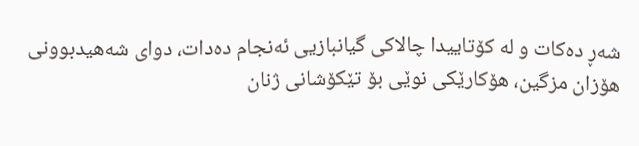شەڕ دەکات و لە کۆتاییدا چالاکی گیانبازیی ئەنجام دەدات، دوای شەهیدبوونی هۆزان مزگین، هۆکارێکی نوێی بۆ تێکۆشانی ژنان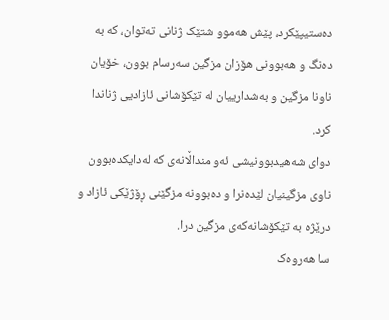دەستیپێکرد، پێش هەموو شتێک ژنانی تەتوان، کە بە دەنگ و هەبوونی هۆزان مزگین سەرسام بوون، خۆیان ناونا مزگین و بەشدارییان لە تێکۆشانی ئازادیی ژناندا کرد.
دوای شەهیدبوونیشی ئەو منداڵانەی کە لەدایکدەبوون ناوی مزگینیان لێدەنرا و دەبوونە مزگێنی ڕۆژێکی ئازاد و درێژە بە تێکۆشانەکەی مزگین درا.
سا هەروەک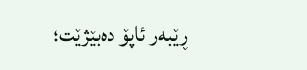ڕێبەر ئاپۆ دەبێژێت؛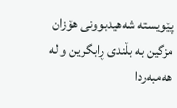پێویستە شەهیدبوونی هۆزان مزگین بە بڵندی ڕابگرین و لە هەمبەردا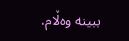ببینە وەڵام.